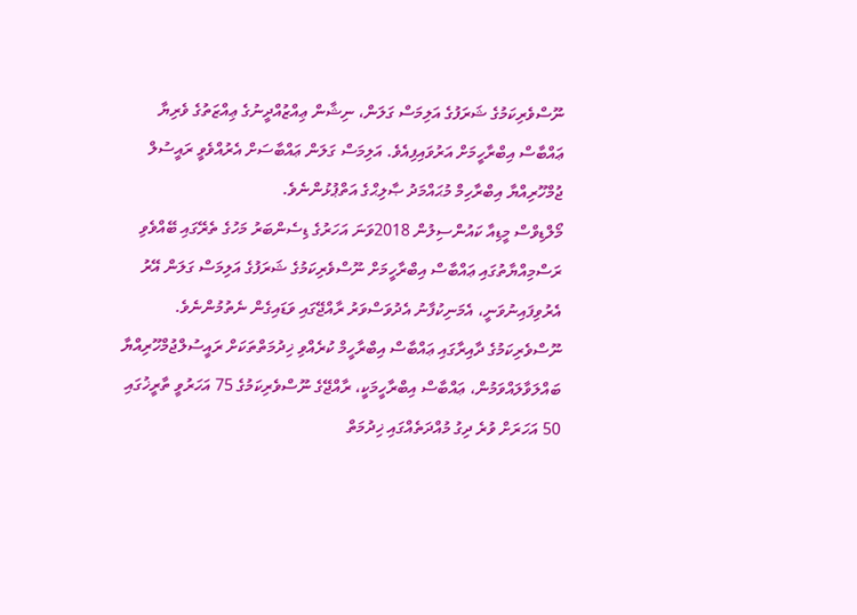ނޫސްވެރިކަމުގެ ޝަރަފުގެ އަލިމަސް ގަލަން، ނިޝާން ޢިއްޒުއްދީނުގެ ޢިއްޒަތުގެ ވެރިޔާ ޢައްބާސް އިބްރާހީމަށް އަރުވައިފިއެވެ. އަލިމަސް ގަލަން ޢައްބާސަށް އެރުއްވެވީ ރައީސުލް ޖުމްހޫރިއްޔާ އިބްރާހިމް މުޙައްމަދު ޞާލިޙްގެ އަތްޕުޅުންނެވެ.
މޯލްޑިވްސް މީޑިއާ ކައުންސިލުން 2018ވަނަ އަހަރުގެ ޑިސެންބަރު މަހުގެ ތެރޭގައި ބޭއްވެވި ރަސްމިއްޔާތުގައި ޢައްބާސް އިބްރާހީމަށް ނޫސްވެރިކަމުގެ ޝަރަފުގެ އަލިމަސް ގަލަން އޭރު އެރުވިފައިނުވަނީ، އެމަނިކުފާނު އެދުވަސްވަރު ރާއްޖޭގައި ވަޑައިގެން ނެތުމުންނެވެ.
ނޫސްވެރިކަމުގެ ދާއިރާގައި ޢައްބާސް އިބްރާހީމް ކުރެއްވި ޚިދުމަތްތަކަށް ރައީސުލްޖުމްހޫރިއްޔާ ބައްލަވާލައްވަމުން، ޢައްބާސް އިބްރާހީމަކީ، ރާއްޖޭގެ ނޫސްވެރިކަމުގެ 75 އަހަރުވީ ތާރީޚުގައި 50 އަހަރަށް ވުރެ ދިގު މުއްދަތެއްގައި ޚިދުމަތް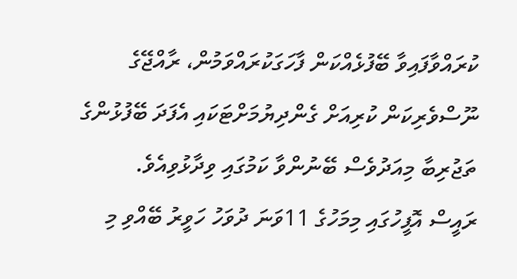ކުރައްވާފައިވާ ބޭފުޅެއްކަން ފާހަގަކުރައްވަމުން، ރާއްޖޭގެ ނޫސްވެރިކަން ކުރިއަށް ގެންދިޔުމަށްޓަކައި އެފަދަ ބޭފުޅުންގެ ތަޖުރިބާ މިއަދުވެސް ބޭނުންވާ ކަމުގައި ވިދާޅުވިއެވެ.
ރައީސް އޮފީހުގައި މިމަހުގެ 11ވަނަ ދުވަހު ހަވީރު ބޭއްވި މި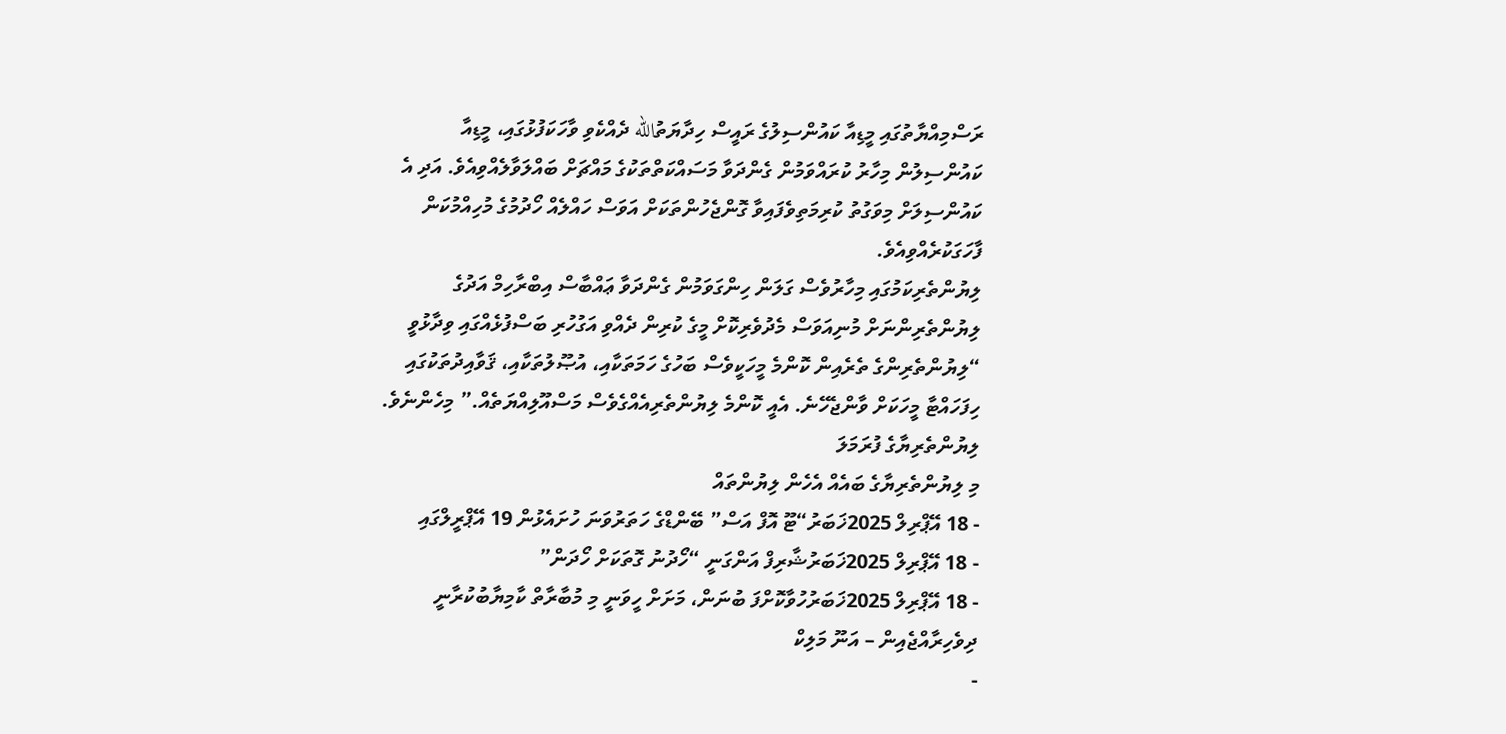ރަސްމިއްޔާތުގައި މީޑިއާ ކައުންސިލުގެ ރައީސް ހިދާޔަތުالله ދެއްކެވި ވާހަކަފުޅުގައި، މީޑިއާ ކައުންސިލުން މިހާރު ކުރައްވަމުން ގެންދަވާ މަސައްކަތްތަކުގެ މައްޗަށް ބައްލަވާލެއްވިއެވެ. އަދި އެ ކައުންސިލަށް މިވަގުތު ކުރިމަތިވެފައިވާ ގޮންޖެހުންތަކަށް އަވަސް ހައްލެއް ހޯދުމުގެ މުހިއްމުކަން ފާހަގަކުރެއްވިއެވެ.
ލިޔުންތެރިކަމުގައި މިހާރުވެސް ގަލަން ހިންގަވަމުން ގެންދަވާ ޢައްބާސް އިބްރާހިމް އަދުގެ ލިޔުންތެރިންނަށް މުނިއަވަސް މެދުވެރިކޮށް މީގެ ކުރިން ދެއްވި އަގުހުރި ބަސްފުޅެއްގައި ވިދާޅުވީ “ލިޔުންތެރިންގެ ތެރެއިން ކޮންމެ މީހަކީވެސް ބަހުގެ ހަމަތަކާއި، އުޞޫލުތަކާއި، ޤަވާއިދުތަކުގައި ހިފަހައްޓާ މީހަކަށް ވާންޖެހޭނެ. އެއީ ކޮންމެ ލިޔުންތެރިއެއްގެވެސް މަސްއޫލިއްޔަތެއް.” މިހެންނެވެ.
ލިޔުންތެރިޔާގެ ފުރަމަލަ
މި ލިޔުންތެރިޔާގެ ބައެއް އެހެން ލިޔުންތައް
- 18 އޭޕްރިލް 2025ޚަބަރު“ޓޫ އޮފް އަސް” ބޭންޑްގެ ހަތަރުވަނަ ހުށައެޅުން 19 އޭޕްރީލްގައި
- 18 އޭޕްރިލް 2025ޚަބަރުޝާރިފް އަންގަނީ “ހޯދުނު ގޮތަކަށް ހޯދަން”
- 18 އޭޕްރިލް 2025ޚަބަރުހުވާކޮށްފަ ބުނަން، މަށަށް ހީވަނީ މި މުބާރާތް ކާމިޔާބުކުރާނީ ދިވެހިރާއްޖެއިން – އަނޫ މަލިކް
-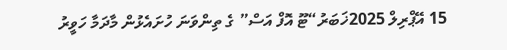15 އޭޕްރިލް 2025ޚަބަރު“ޓޫ އޮފް އަސް” ގެ ތިންވަނަ ހުށައެޅުން މާދަމާ ހަވީރު